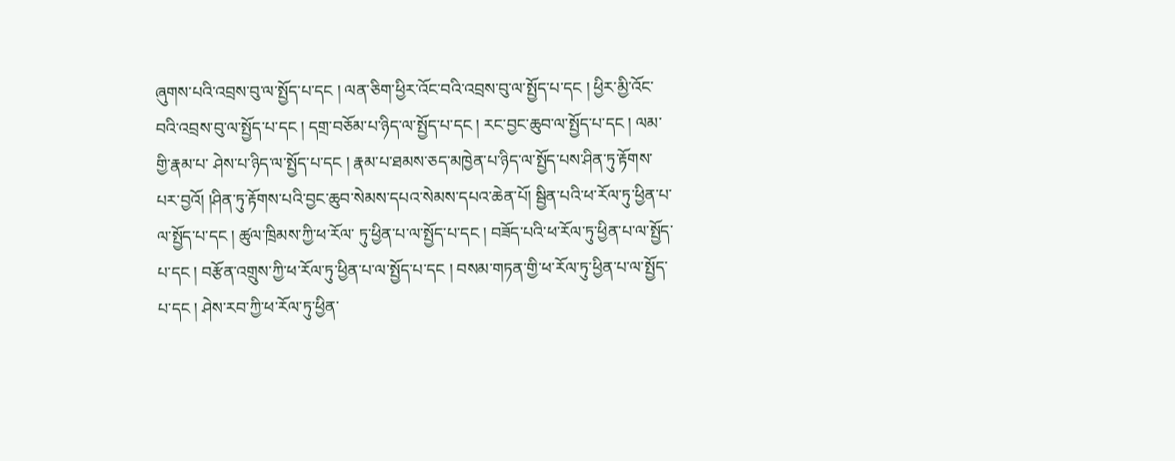ཞུགས་པའི་འབྲས་བུ་ལ་སྤྱོད་པ་དང ། ལན་ཅིག་ཕྱིར་འོང་བའི་འབྲས་བུ་ལ་སྤྱོད་པ་དང ། ཕྱིར་མྱི་འོང་བའི་འབྲས་བུ་ལ་སྤྱོད་པ་དང ། དགྲ་བཅོམ་པ་ཉིད་ལ་སྤྱོད་པ་དང ། རང་བྱང་ཆུབ་ལ་སྤྱོད་པ་དང ། ལམ་གྱི་རྣམ་པ་ ཤེས་པ་ཉིད་ལ་སྤྱོད་པ་དང ། རྣམ་པ་ཐམས་ཅད་མཁྱེན་པ་ཉིད་ལ་སྤྱོད་པས་ཤིན་ཏུ་རྟོགས་པར་བྱའོ། །ཤིན་ཏུ་རྟོགས་པའི་བྱང་ཆུབ་སེམས་དཔའ་སེམས་དཔའ་ཆེན་པོ། སྦྱིན་པའི་ཕ་རོལ་ཏུ་ཕྱིན་པ་ལ་སྤྱོད་པ་དང ། ཚུལ་ཁྲིམས་ཀྱི་ཕ་རོལ་ ཏུ་ཕྱིན་པ་ལ་སྤྱོད་པ་དང ། བཟོད་པའི་ཕ་རོལ་ཏུ་ཕྱིན་པ་ལ་སྤྱོད་པ་དང ། བརྩོན་འགྲུས་ཀྱི་ཕ་རོལ་ཏུ་ཕྱིན་པ་ལ་སྤྱོད་པ་དང ། བསམ་གཏན་གྱི་ཕ་རོལ་ཏུ་ཕྱིན་པ་ལ་སྤྱོད་པ་དང ། ཤེས་རབ་ཀྱི་ཕ་རོལ་ཏུ་ཕྱིན་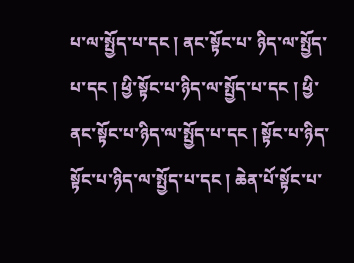པ་ལ་སྤྱོད་པ་དང ། ནང་སྟོང་པ་ ཉིད་ལ་སྤྱོད་པ་དང ། ཕྱི་སྟོང་པ་ཉིད་ལ་སྤྱོད་པ་དང ། ཕྱི་ནང་སྟོང་པ་ཉིད་ལ་སྤྱོད་པ་དང ། སྟོང་པ་ཉིད་སྟོང་པ་ཉིད་ལ་སྤྱོད་པ་དང ། ཆེན་པོ་སྟོང་པ་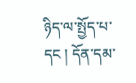ཉིད་ལ་སྤྱོད་པ་དང ། དོན་དམ་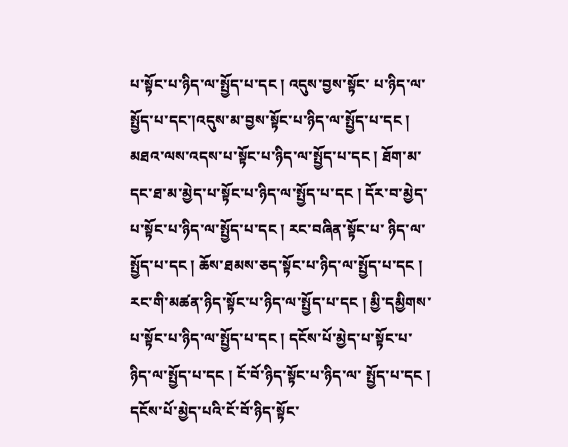པ་སྟོང་པ་ཉིད་ལ་སྤྱོད་པ་དང ། འདུས་བྱས་སྟོང་ པ་ཉིད་ལ་སྤྱོད་པ་དང་།འདུས་མ་བྱས་སྟོང་པ་ཉིད་ལ་སྤྱོད་པ་དང ། མཐའ་ལས་འདས་པ་སྟོང་པ་ཉིད་ལ་སྤྱོད་པ་དང ། ཐོག་མ་དང་ཐ་མ་མྱེད་པ་སྟོང་པ་ཉིད་ལ་སྤྱོད་པ་དང ། དོར་བ་མྱེད་པ་སྟོང་པ་ཉིད་ལ་སྤྱོད་པ་དང ། རང་བཞིན་སྟོང་པ་ ཉིད་ལ་སྤྱོད་པ་དང ། ཆོས་ཐམས་ཅད་སྟོང་པ་ཉིད་ལ་སྤྱོད་པ་དང ། རང་གི་མཚན་ཉིད་སྟོང་པ་ཉིད་ལ་སྤྱོད་པ་དང ། མྱི་དམྱིགས་པ་སྟོང་པ་ཉིད་ལ་སྤྱོད་པ་དང ། དངོས་པོ་མྱེད་པ་སྟོང་པ་ཉིད་ལ་སྤྱོད་པ་དང ། ངོ་བོ་ཉིད་སྟོང་པ་ཉིད་ལ་ སྤྱོད་པ་དང ། དངོས་པོ་མྱེད་པའི་ངོ་བོ་ཉིད་སྟོང་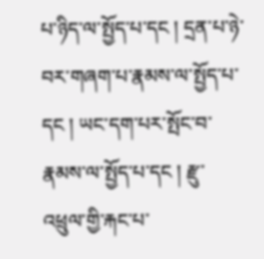པ་ཉིད་ལ་སྤྱོད་པ་དང ། དྲན་པ་ཉེ་བར་གཞག་པ་རྣམས་ལ་སྤྱོད་པ་དང ། ཡང་དག་པར་སྤོང་བ་རྣམས་ལ་སྤྱོད་པ་དང ། རྫུ་འཕྲུལ་གྱི་རྐང་པ་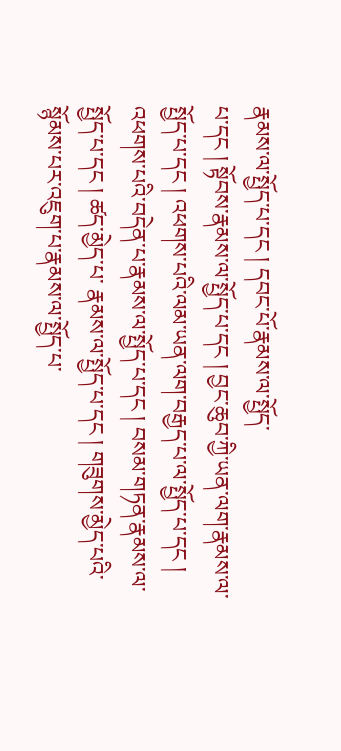རྣམས་ལ་སྤྱོད་པ་དང ། དབང་པོ་རྣམས་ལ་སྤྱོད་
པ་དང ། སྟོབས་རྣམས་ལ་སྤྱོད་པ་དང ། བྱང་ཆུབ་ཀྱི་ཡན་ལག་རྣམས་ལ་སྤྱོད་པ་དང ། འཕགས་པའི་ལམ་ཡན་ལག་བརྒྱད་པ་ལ་སྤྱོད་པ་དང ། འཕགས་པའི་བདེན་པ་རྣམས་ལ་སྤྱོད་པ་དང ། བསམ་གཏན་རྣམས་ལ་སྤྱོད་པ་དང ། ཚད་མྱེད་པ་ རྣམས་ལ་སྤྱོད་པ་དང ། གཟུགས་མྱེད་པའི་སྙོམས་པར་འཇུག་པ་རྣམས་ལ་སྤྱོད་པ་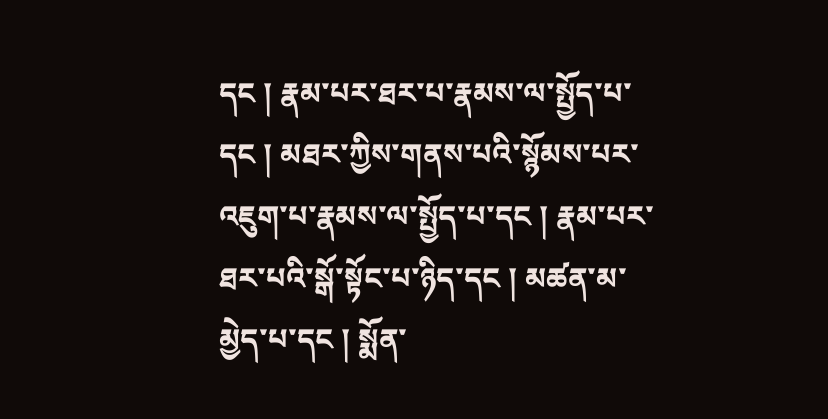དང ། རྣམ་པར་ཐར་པ་རྣམས་ལ་སྤྱོད་པ་དང ། མཐར་ཀྱིས་གནས་པའི་སྙོམས་པར་འཇུག་པ་རྣམས་ལ་སྤྱོད་པ་དང ། རྣམ་པར་ཐར་པའི་སྒོ་སྟོང་པ་ཉིད་དང ། མཚན་མ་མྱེད་པ་དང ། སྨོན་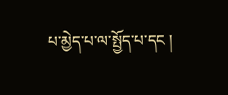པ་མྱེད་པ་ལ་སྤྱོད་པ་དང །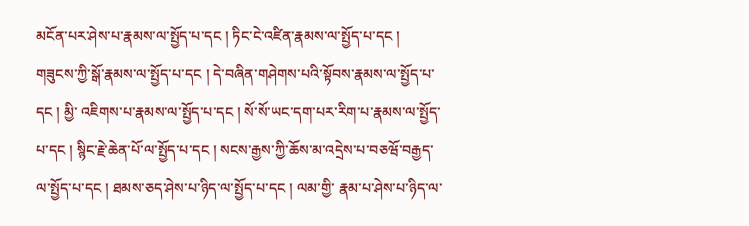མངོན་པར་ཤེས་པ་རྣམས་ལ་སྤྱོད་པ་དང ། ཏིང་ངེ་འཛིན་རྣམས་ལ་སྤྱོད་པ་དང ། གཟུངས་ཀྱི་སྒོ་རྣམས་ལ་སྤྱོད་པ་དང ། དེ་བཞིན་གཤེགས་པའི་སྟོབས་རྣམས་ལ་སྤྱོད་པ་དང ། མྱི་ འཇིགས་པ་རྣམས་ལ་སྤྱོད་པ་དང ། སོ་སོ་ཡང་དག་པར་རིག་པ་རྣམས་ལ་སྤྱོད་པ་དང ། སྙིང་རྗེ་ཆེན་པོ་ལ་སྤྱོད་པ་དང ། སངས་རྒྱས་ཀྱི་ཆོས་མ་འདྲེས་པ་བཅཝོ་བརྒྱད་ལ་སྤྱོད་པ་དང ། ཐམས་ཅད་ཤེས་པ་ཉིད་ལ་སྤྱོད་པ་དང ། ལམ་གྱི་ རྣམ་པ་ཤེས་པ་ཉིད་ལ་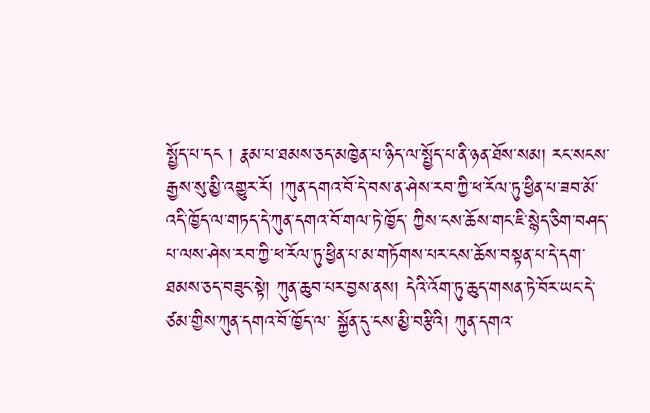སྤྱོད་པ་དང ། རྣམ་པ་ཐམས་ཅད་མཁྱེན་པ་ཉིད་ལ་སྤྱོད་པ་ནི་ཉན་ཐོས་སམ། རང་སངས་རྒྱས་སུ་མྱི་འགྱུར་རོ། །ཀུན་དགའ་བོ་དེ་བས་ན་ཤེས་རབ་ཀྱི་ཕ་རོལ་ཏུ་ཕྱིན་པ་ཟབ་མོ་འདི་ཁྱོད་ལ་གཏད་དེ་ཀུན་དགའ་བོ་གལ་ཏེ་ཁྱོད་ ཀྱིས་ངས་ཆོས་གང་ཇི་སྙེད་ཅིག་བཤད་པ་ལས་ཤེས་རབ་ཀྱི་ཕ་རོལ་ཏུ་ཕྱིན་པ་མ་གཏོགས་པར་ངས་ཆོས་བསྟན་པ་དེ་དག་ཐམས་ཅད་བཟུང་སྟེ། ཀུན་ཆུབ་པར་བྱས་ནས། དེའི་འོག་ཏུ་ཆུད་གསན་ཏེ་བོར་ཡང་དེ་ཙམ་གྱིས་ཀུན་དགའ་བོ་ཁྱོད་ལ་ སྐྱོན་དུ་ངས་མྱི་བརྩིའི། ཀུན་དགའ་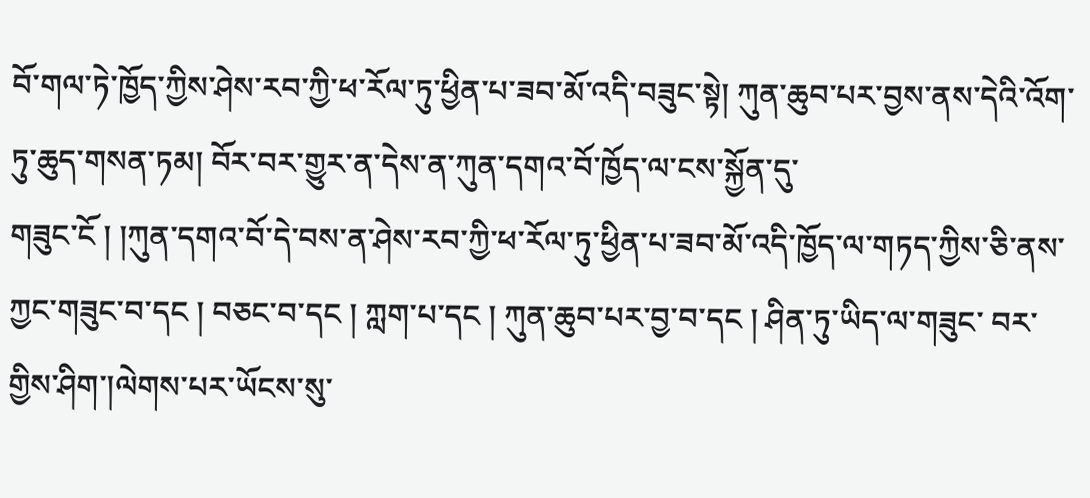བོ་གལ་ཏེ་ཁྱོད་ཀྱིས་ཤེས་རབ་ཀྱི་ཕ་རོལ་ཏུ་ཕྱིན་པ་ཟབ་མོ་འདི་བཟུང་སྟེ། ཀུན་ཆུབ་པར་བྱས་ནས་དེའི་འོག་ཏུ་ཆུད་གསན་ཏམ། བོར་བར་གྱུར་ན་དེས་ན་ཀུན་དགའ་བོ་ཁྱོད་ལ་ངས་སྐྱོན་དུ་
གཟུང་ངོ ། །ཀུན་དགའ་བོ་དེ་བས་ན་ཤེས་རབ་ཀྱི་ཕ་རོལ་ཏུ་ཕྱིན་པ་ཟབ་མོ་འདི་ཁྱོད་ལ་གཏད་ཀྱིས་ཅི་ནས་ཀྱང་གཟུང་བ་དང ། བཅང་བ་དང ། ཀླག་པ་དང ། ཀུན་ཆུབ་པར་བྱ་བ་དང ། ཤིན་ཏུ་ཡིད་ལ་གཟུང་ བར་གྱིས་ཤིག་།ལེགས་པར་ཡོངས་སུ་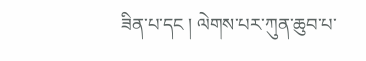ཟིན་པ་དང ། ལེགས་པར་ཀུན་ཆུབ་པ་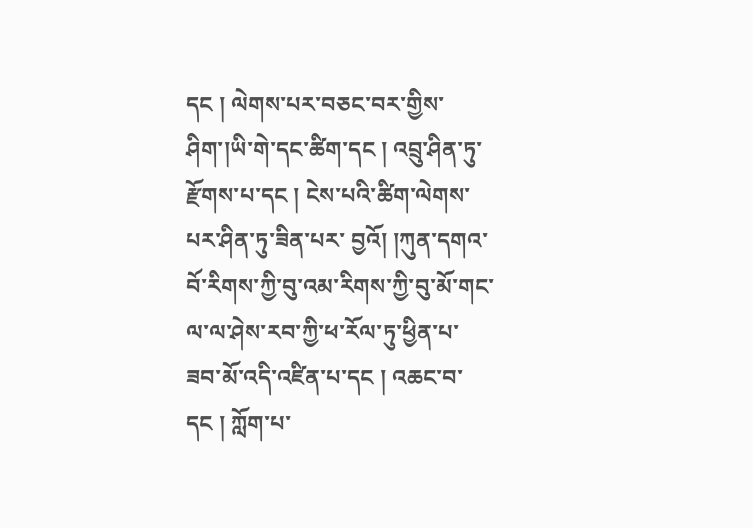དང ། ལེགས་པར་བཅང་བར་གྱིས་ཤིག་།ཡི་གེ་དང་ཚིག་དང ། འབྲུ་ཤིན་ཏུ་རྫོགས་པ་དང ། ངེས་པའི་ཚིག་ལེགས་པར་ཤིན་ཏུ་ཟིན་པར་ བྱའོ། །ཀུན་དགའ་བོ་རིགས་ཀྱི་བུ་འམ་རིགས་ཀྱི་བུ་མོ་གང་ལ་ལ་ཤེས་རབ་ཀྱི་ཕ་རོལ་ཏུ་ཕྱིན་པ་ཟབ་མོ་འདི་འཛིན་པ་དང ། འཆང་བ་དང ། ཀློག་པ་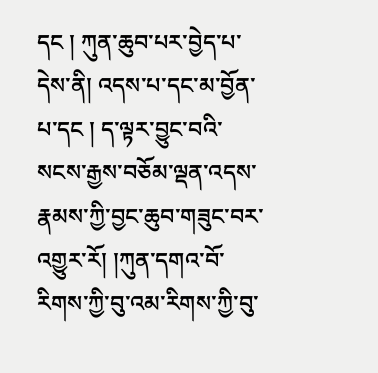དང ། ཀུན་ཆུབ་པར་བྱེད་པ་དེས་ནི། འདས་པ་དང་མ་བྱོན་པ་དང ། ད་ལྟར་བྱུང་བའི་ སངས་རྒྱས་བཅོམ་ལྡན་འདས་རྣམས་ཀྱི་བྱང་ཆུབ་གཟུང་བར་འགྱུར་རོ། །ཀུན་དགའ་བོ་རིགས་ཀྱི་བུ་འམ་རིགས་ཀྱི་བུ་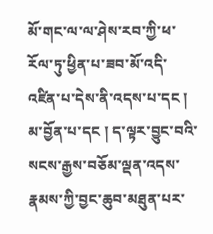མོ་གང་ལ་ལ་ཤེས་རབ་ཀྱི་ཕ་རོལ་ཏུ་ཕྱིན་པ་ཟབ་མོ་འདི་འཛིན་པ་དེས་ནི་འདས་པ་དང ། མ་བྱོན་པ་དང ། ད་ལྟར་བྱུང་བའི་ སངས་རྒྱས་བཅོམ་ལྡན་འདས་རྣམས་ཀྱི་བྱང་ཆུབ་མཐུན་པར་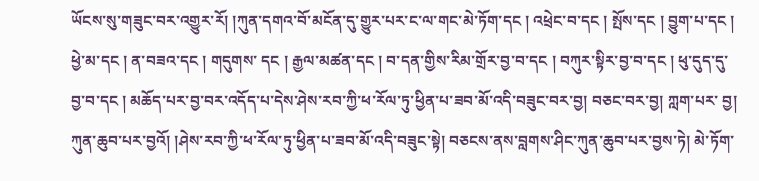ཡོངས་སུ་གཟུང་བར་འགྱུར་རོ། །ཀུན་དགའ་བོ་མངོན་དུ་གྱུར་པར་ང་ལ་གང་མེ་ཏོག་དང ། འཕྲེང་བ་དང ། སྤོས་དང ། བྱུག་པ་དང ། ཕྱེ་མ་དང ། ན་བཟའ་དང ། གདུགས་ དང ། རྒྱལ་མཚན་དང ། བ་དན་གྱིས་རིམ་གྲོར་བྱ་བ་དང ། བཀུར་སྟིར་བྱ་བ་དང ། ཕུ་དུད་དུ་བྱ་བ་དང ། མཆོད་པར་བྱ་བར་འདོད་པ་དེས་ཤེས་རབ་ཀྱི་ཕ་རོལ་ཏུ་ཕྱིན་པ་ཟབ་མོ་འདི་བཟུང་བར་བྱ། བཅང་བར་བྱ། ཀླག་པར་ བྱ། ཀུན་ཆུབ་པར་བྱའོ། །ཤེས་རབ་ཀྱི་ཕ་རོལ་ཏུ་ཕྱིན་པ་ཟབ་མོ་འདི་བཟུང་སྟེ། བཅངས་ནས་བླགས་ཤིང་ཀུན་ཆུབ་པར་བྱས་ཏེ། མེ་ཏོག་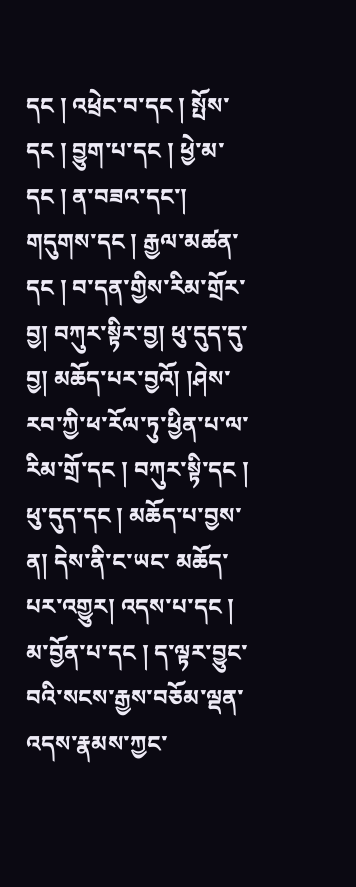དང ། འཕྲེང་བ་དང ། སྤོས་དང ། བྱུག་པ་དང ། ཕྱེ་མ་དང ། ན་བཟའ་དང་།
གདུགས་དང ། རྒྱལ་མཚན་དང ། བ་དན་གྱིས་རིམ་གྲོར་བྱ། བཀུར་སྟིར་བྱ། ཕུ་དུད་དུ་བྱ། མཆོད་པར་བྱའོ། །ཤེས་རབ་ཀྱི་ཕ་རོལ་ཏུ་ཕྱིན་པ་ལ་རིམ་གྲོ་དང ། བཀུར་སྟི་དང ། ཕུ་དུད་དང ། མཆོད་པ་བྱས་ན། དེས་ནི་ང་ཡང་ མཆོད་པར་འགྱུར། འདས་པ་དང ། མ་བྱོན་པ་དང ། ད་ལྟར་བྱུང་བའི་སངས་རྒྱས་བཅོམ་ལྡན་འདས་རྣམས་ཀྱང་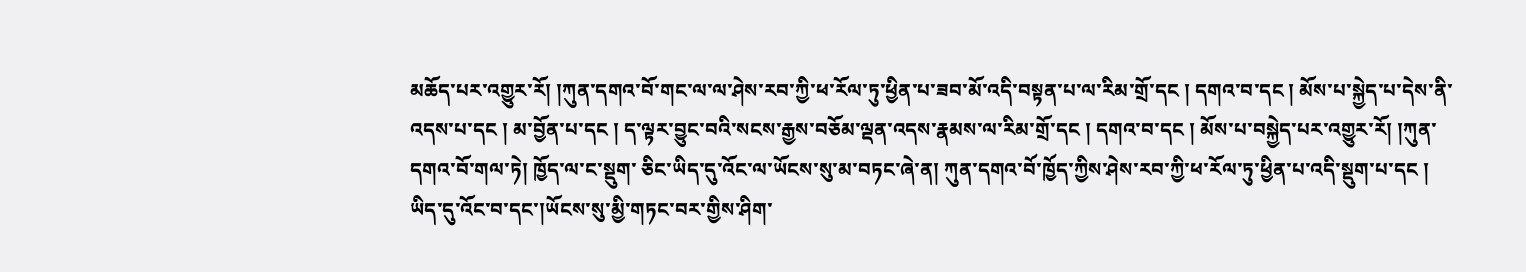མཆོད་པར་འགྱུར་རོ། །ཀུན་དགའ་བོ་གང་ལ་ལ་ཤེས་རབ་ཀྱི་ཕ་རོལ་ཏུ་ཕྱིན་པ་ཟབ་མོ་འདི་བསྟན་པ་ལ་རིམ་གྲོ་དང ། དགའ་བ་དང ། མོས་པ་སྐྱེད་པ་དེས་ནི་འདས་པ་དང ། མ་བྱོན་པ་དང ། ད་ལྟར་བྱུང་བའི་སངས་རྒྱས་བཅོམ་ལྡན་འདས་རྣམས་ལ་རིམ་གྲོ་དང ། དགའ་བ་དང ། མོས་པ་བསྐྱེད་པར་འགྱུར་རོ། །ཀུན་དགའ་བོ་གལ་ཏེ། ཁྱོད་ལ་ང་སྡུག་ ཅིང་ཡིད་དུ་འོང་ལ་ཡོངས་སུ་མ་བཏང་ཞེ་ན། ཀུན་དགའ་བོ་ཁྱོད་ཀྱིས་ཤེས་རབ་ཀྱི་ཕ་རོལ་ཏུ་ཕྱིན་པ་འདི་སྡུག་པ་དང ། ཡིད་དུ་འོང་བ་དང་།ཡོངས་སུ་མྱི་གཏང་བར་གྱིས་ཤིག་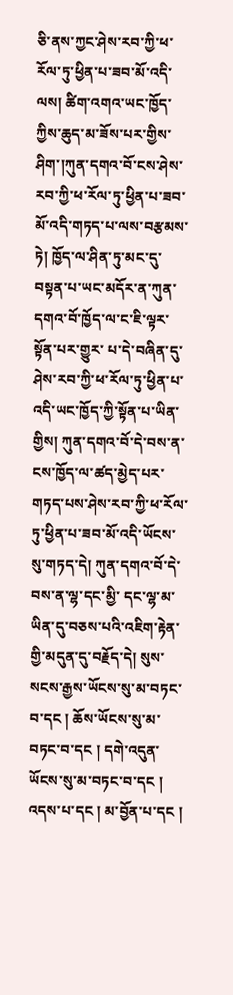ཅི་ནས་ཀྱང་ཤེས་རབ་ཀྱི་ཕ་རོལ་ཏུ་ཕྱིན་པ་ཟབ་མོ་འདི་ལས། ཚིག་འགའ་ཡང་ཁྱོད་ཀྱིས་ཆུད་མ་ཟོས་པར་གྱིས་ཤིག་།ཀུན་དགའ་བོ་ངས་ཤེས་རབ་ཀྱི་ཕ་རོལ་ཏུ་ཕྱིན་པ་ཟབ་མོ་འདི་གཏད་པ་ལས་བརྩམས་ཏེ། ཁྱོད་ལ་ཤིན་ཏུ་མང་དུ་བསྟན་པ་ཡང་མདོར་ན་ཀུན་དགའ་བོ་ཁྱོད་ལ་ང་ཇི་ལྟར་སྟོན་པར་གྱུར་ པ་དེ་བཞིན་དུ་ཤེས་རབ་ཀྱི་ཕ་རོལ་ཏུ་ཕྱིན་པ་འདི་ཡང་ཁྱོད་ཀྱི་སྟོན་པ་ཡིན་གྱིས། ཀུན་དགའ་བོ་དེ་བས་ན་ངས་ཁྱོད་ལ་ཚད་མྱེད་པར་གཏད་པས་ཤེས་རབ་ཀྱི་ཕ་རོལ་ཏུ་ཕྱིན་པ་ཟབ་མོ་འདི་ཡོངས་སུ་གཏད་དེ། ཀུན་དགའ་བོ་དེ་བས་ན་ལྷ་དང་མྱི་ དང་ལྷ་མ་ཡིན་དུ་བཅས་པའི་འཇིག་རྟེན་གྱི་མདུན་དུ་བརྗོད་དེ། སུས་སངས་རྒྱས་ཡོངས་སུ་མ་བཏང་བ་དང ། ཆོས་ཡོངས་སུ་མ་བཏང་བ་དང ། དགེ་འདུན་ཡོངས་སུ་མ་བཏང་བ་དང ། འདས་པ་དང ། མ་བྱོན་པ་དང །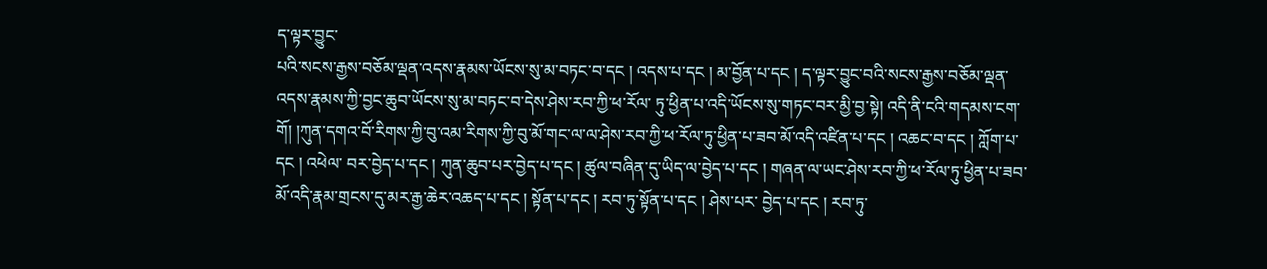ད་ལྟར་བྱུང་
པའི་སངས་རྒྱས་བཅོམ་ལྡན་འདས་རྣམས་ཡོངས་སུ་མ་བཏང་བ་དང ། འདས་པ་དང ། མ་བྱོན་པ་དང ། ད་ལྟར་བྱུང་བའི་སངས་རྒྱས་བཅོམ་ལྡན་འདས་རྣམས་ཀྱི་བྱང་ཆུབ་ཡོངས་སུ་མ་བཏང་བ་དེས་ཤེས་རབ་ཀྱི་ཕ་རོལ་ ཏུ་ཕྱིན་པ་འདི་ཡོངས་སུ་གཏང་བར་མྱི་བྱ་སྟེ། འདི་ནི་ངའི་གདམས་ངག་གོ། །ཀུན་དགའ་བོ་རིགས་ཀྱི་བུ་འམ་རིགས་ཀྱི་བུ་མོ་གང་ལ་ལ་ཤེས་རབ་ཀྱི་ཕ་རོལ་ཏུ་ཕྱིན་པ་ཟབ་མོ་འདི་འཛིན་པ་དང ། འཆང་བ་དང ། ཀློག་པ་དང ། འཕེལ་ བར་བྱེད་པ་དང ། ཀུན་ཆུབ་པར་བྱེད་པ་དང ། ཚུལ་བཞིན་དུ་ཡིད་ལ་བྱེད་པ་དང ། གཞན་ལ་ཡང་ཤེས་རབ་ཀྱི་ཕ་རོལ་ཏུ་ཕྱིན་པ་ཟབ་མོ་འདི་རྣམ་གྲངས་དུ་མར་རྒྱ་ཆེར་འཆད་པ་དང ། སྟོན་པ་དང ། རབ་ཏུ་སྟོན་པ་དང ། ཤེས་པར་ བྱེད་པ་དང ། རབ་ཏུ་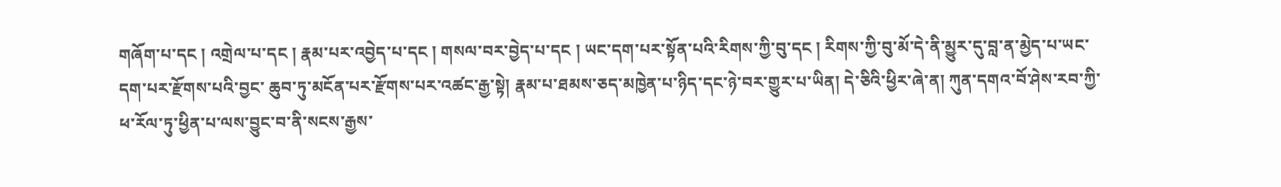གཞོག་པ་དང ། འགྲེལ་པ་དང ། རྣམ་པར་འབྱེད་པ་དང ། གསལ་བར་བྱེད་པ་དང ། ཡང་དག་པར་སྟོན་པའི་རིགས་ཀྱི་བུ་དང ། རིགས་ཀྱི་བུ་མོ་དེ་ནི་མྱུར་དུ་བླ་ན་མྱེད་པ་ཡང་དག་པར་རྫོགས་པའི་བྱང་ ཆུབ་ཏུ་མངོན་པར་རྫོགས་པར་འཚང་རྒྱ་སྟེ། རྣམ་པ་ཐམས་ཅད་མཁྱེན་པ་ཉིད་དང་ཉེ་བར་གྱུར་པ་ཡིན། དེ་ཅིའི་ཕྱིར་ཞེ་ན། ཀུན་དགའ་བོ་ཤེས་རབ་ཀྱི་ཕ་རོལ་ཏུ་ཕྱིན་པ་ལས་བྱུང་བ་ནི་སངས་རྒྱས་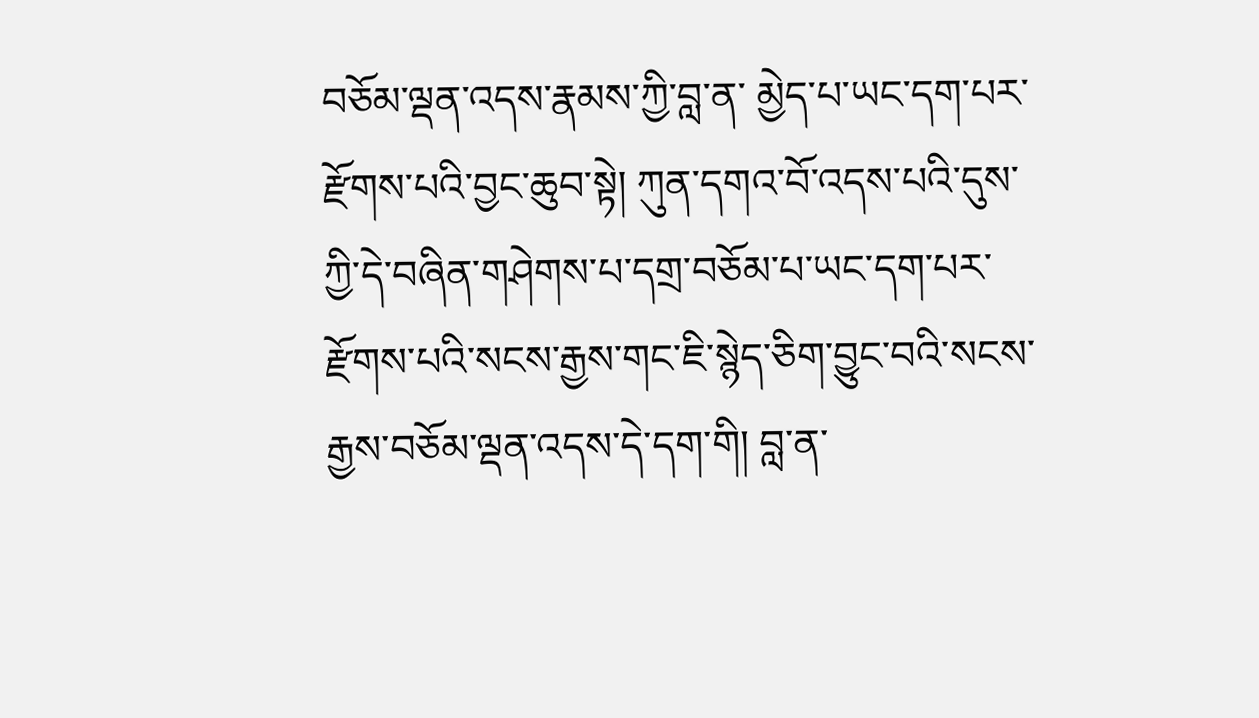བཅོམ་ལྡན་འདས་རྣམས་ཀྱི་བླ་ན་ མྱེད་པ་ཡང་དག་པར་རྫོགས་པའི་བྱང་ཆུབ་སྟེ། ཀུན་དགའ་བོ་འདས་པའི་དུས་ཀྱི་དེ་བཞིན་གཤེགས་པ་དགྲ་བཅོམ་པ་ཡང་དག་པར་རྫོགས་པའི་སངས་རྒྱས་གང་ཇི་སྙེད་ཅིག་བྱུང་བའི་སངས་རྒྱས་བཅོམ་ལྡན་འདས་དེ་དག་གི། བླ་ན་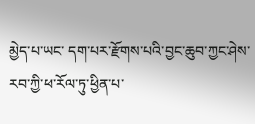མྱེད་པ་ཡང་ དག་པར་རྫོགས་པའི་བྱང་ཆུབ་ཀྱང་ཤེས་རབ་ཀྱི་ཕ་རོལ་ཏུ་ཕྱིན་པ་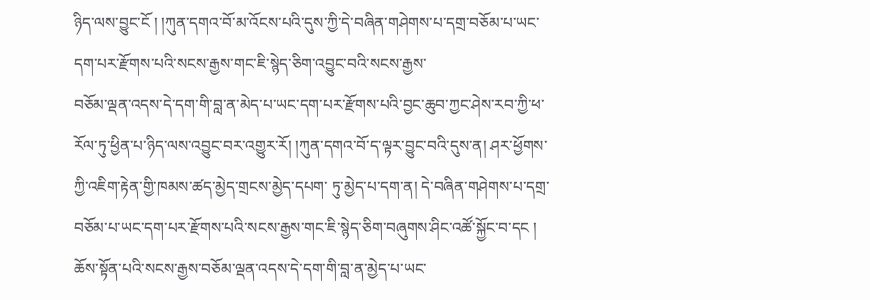ཉིད་ལས་བྱུང་ངོ ། །ཀུན་དགའ་བོ་མ་འོངས་པའི་དུས་ཀྱི་དེ་བཞིན་གཤེགས་པ་དགྲ་བཅོམ་པ་ཡང་དག་པར་རྫོགས་པའི་སངས་རྒྱས་གང་ཇི་སྙེད་ཅིག་འབྱུང་བའི་སངས་རྒྱས་
བཅོམ་ལྡན་འདས་དེ་དག་གི་བླ་ན་མེད་པ་ཡང་དག་པར་རྫོགས་པའི་བྱང་ཆུབ་ཀྱང་ཤེས་རབ་ཀྱི་ཕ་རོལ་ཏུ་ཕྱིན་པ་ཉིད་ལས་འབྱུང་བར་འགྱུར་རོ། །ཀུན་དགའ་བོ་ད་ལྟར་བྱུང་བའི་དུས་ན། ཤར་ཕྱོགས་ཀྱི་འཇིག་རྟེན་གྱི་ཁམས་ཚད་མྱེད་གྲངས་མྱེད་དཔག་ ཏུ་མྱེད་པ་དག་ན། དེ་བཞིན་གཤེགས་པ་དགྲ་བཅོམ་པ་ཡང་དག་པར་རྫོགས་པའི་སངས་རྒྱས་གང་ཇི་སྙེད་ཅིག་བཞུགས་ཤིང་འཚོ་སྐྱོང་བ་དང ། ཆོས་སྟོན་པའི་སངས་རྒྱས་བཅོམ་ལྡན་འདས་དེ་དག་གི་བླ་ན་མྱེད་པ་ཡང་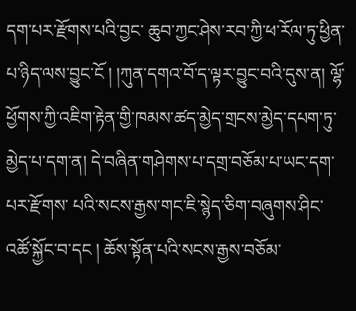དག་པར་རྫོགས་པའི་བྱང་ ཆུབ་ཀྱང་ཤེས་རབ་ཀྱི་ཕ་རོལ་ཏུ་ཕྱིན་པ་ཉིད་ལས་བྱུང་ངོ ། །ཀུན་དགའ་བོ་ད་ལྟར་བྱུང་བའི་དུས་ན། ལྷོ་ཕྱོགས་ཀྱི་འཇིག་རྟེན་གྱི་ཁམས་ཚད་མྱེད་གྲངས་མྱེད་དཔག་ཏུ་མྱེད་པ་དག་ན། དེ་བཞིན་གཤེགས་པ་དགྲ་བཅོམ་པ་ཡང་དག་པར་རྫོགས་ པའི་སངས་རྒྱས་གང་ཇི་སྙེད་ཅིག་བཞུགས་ཤིང་འཚོ་སྐྱོང་བ་དང ། ཆོས་སྟོན་པའི་སངས་རྒྱས་བཅོམ་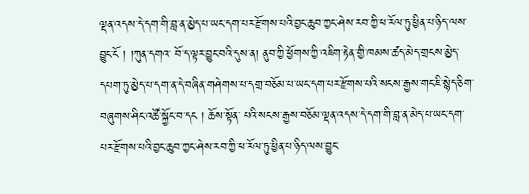ལྡན་འདས་དེ་དག་གི་བླ་ན་མྱེད་པ་ཡང་དག་པར་རྫོགས་པའི་བྱང་ཆུབ་ཀྱང་ཤེས་རབ་ཀྱི་ཕ་རོལ་ཏུ་ཕྱིན་པ་ཉིད་ལས་བྱུང་ངོ ། །ཀུན་དགའ་ བོ་ད་ལྟར་བྱུང་བའི་དུས་ན། ནུབ་ཀྱི་ཕྱོགས་ཀྱི་འཇིག་རྟེན་གྱི་ཁམས་ཚད་མེད་གྲངས་མྱེད་དཔག་ཏུ་མྱེད་པ་དག་ན་དེ་བཞིན་གཤེགས་པ་དགྲ་བཅོམ་པ་ཡང་དག་པར་རྫོགས་པའི་སངས་རྒྱས་གང་ཇི་སྙེད་ཅིག་བཞུགས་ཤིང་འཚོ་སྐྱོང་བ་དང ། ཆོས་སྟོན་ པའི་སངས་རྒྱས་བཅོམ་ལྡན་འདས་དེ་དག་གི་བླ་ན་མེད་པ་ཡང་དག་པར་རྫོགས་པའི་བྱང་ཆུབ་ཀྱང་ཤེས་རབ་ཀྱི་ཕ་རོལ་ཏུ་ཕྱིན་པ་ཉིད་ལས་བྱུང་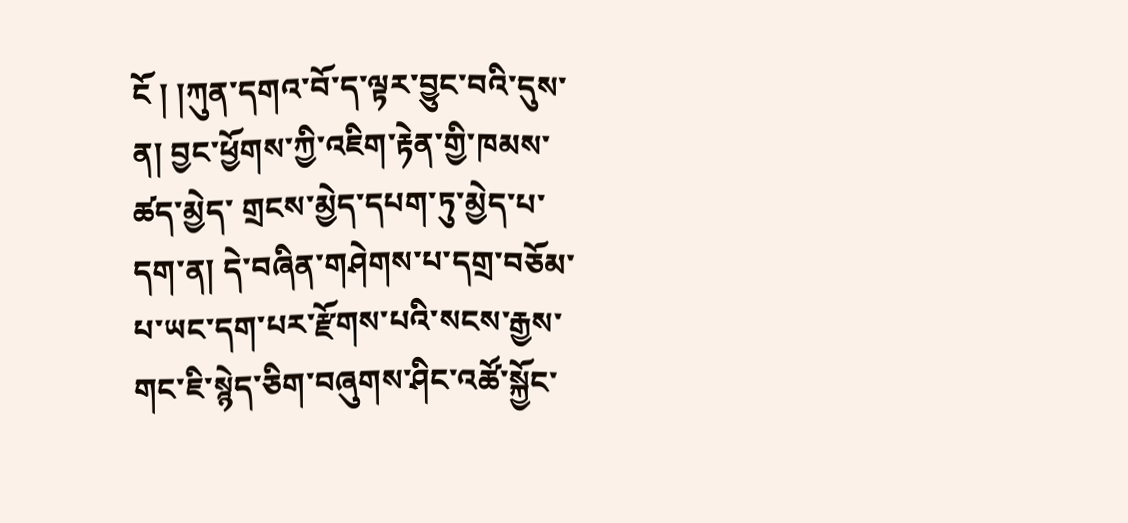ངོ ། །ཀུན་དགའ་བོ་ད་ལྟར་བྱུང་བའི་དུས་ན། བྱང་ཕྱོགས་ཀྱི་འཇིག་རྟེན་གྱི་ཁམས་ཚད་མྱེད་ གྲངས་མྱེད་དཔག་ཏུ་མྱེད་པ་དག་ན། དེ་བཞིན་གཤེགས་པ་དགྲ་བཅོམ་པ་ཡང་དག་པར་རྫོགས་པའི་སངས་རྒྱས་གང་ཇི་སྙེད་ཅིག་བཞུགས་ཤིང་འཚོ་སྐྱོང་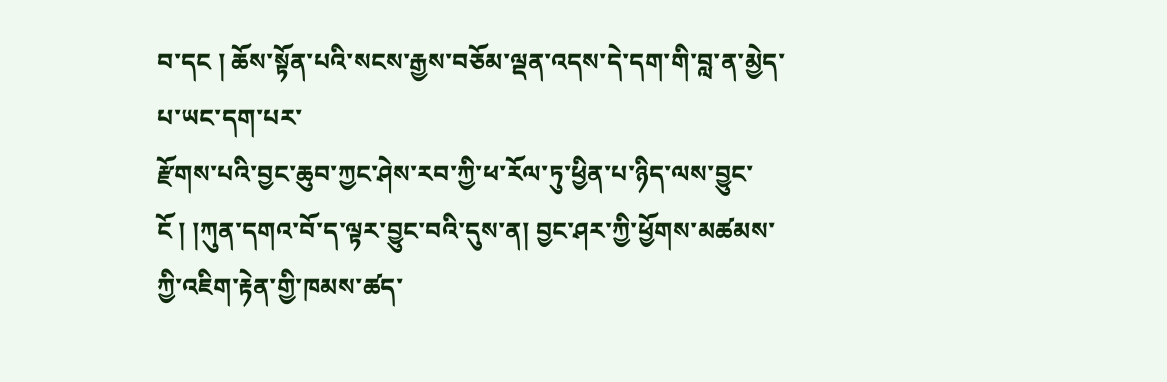བ་དང ། ཆོས་སྟོན་པའི་སངས་རྒྱས་བཅོམ་ལྡན་འདས་དེ་དག་གི་བླ་ན་མྱེད་པ་ཡང་དག་པར་
རྫོགས་པའི་བྱང་ཆུབ་ཀྱང་ཤེས་རབ་ཀྱི་ཕ་རོལ་ཏུ་ཕྱིན་པ་ཉིད་ལས་བྱུང་ངོ ། །ཀུན་དགའ་བོ་ད་ལྟར་བྱུང་བའི་དུས་ན། བྱང་ཤར་ཀྱི་ཕྱོགས་མཚམས་ཀྱི་འཇིག་རྟེན་གྱི་ཁམས་ཚད་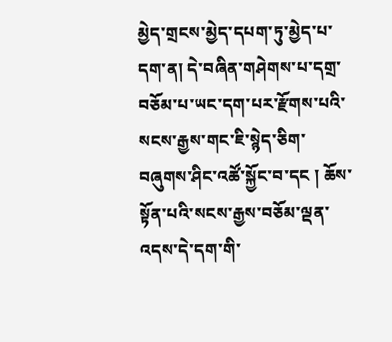མྱེད་གྲངས་མྱེད་དཔག་ཏུ་མྱེད་པ་དག་ན། དེ་བཞིན་གཤེགས་པ་དགྲ་བཅོམ་པ་ཡང་དག་པར་རྫོགས་པའི་སངས་རྒྱས་གང་ཇི་སྙེད་ཅིག་བཞུགས་ཤིང་འཚོ་སྐྱོང་བ་དང ། ཆོས་སྟོན་པའི་སངས་རྒྱས་བཅོམ་ལྡན་འདས་དེ་དག་གི་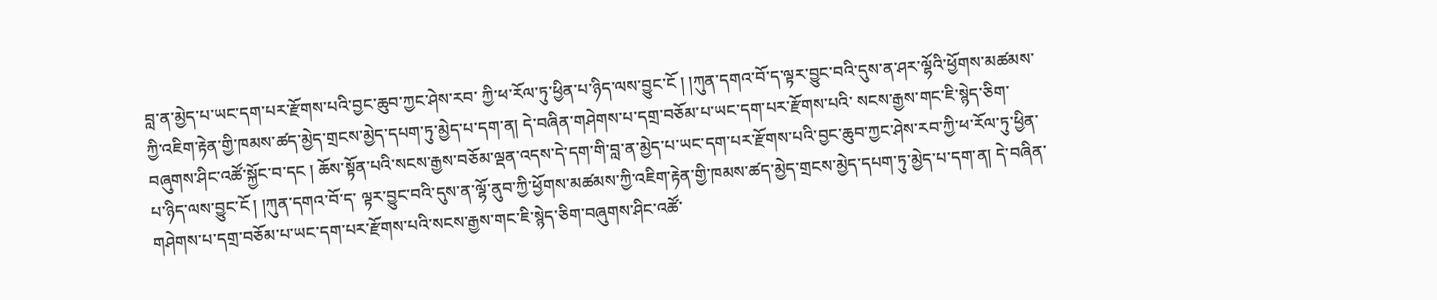བླ་ན་མྱེད་པ་ཡང་དག་པར་རྫོགས་པའི་བྱང་ཆུབ་ཀྱང་ཤེས་རབ་ ཀྱི་ཕ་རོལ་ཏུ་ཕྱིན་པ་ཉིད་ལས་བྱུང་ངོ ། །ཀུན་དགའ་བོ་ད་ལྟར་བྱུང་བའི་དུས་ན་ཤར་ལྷོའི་ཕྱོགས་མཚམས་ཀྱི་འཇིག་རྟེན་གྱི་ཁམས་ཚད་མྱེད་གྲངས་མྱེད་དཔག་ཏུ་མྱེད་པ་དག་ན། དེ་བཞིན་གཤེགས་པ་དགྲ་བཅོམ་པ་ཡང་དག་པར་རྫོགས་པའི་ སངས་རྒྱས་གང་ཇི་སྙེད་ཅིག་བཞུགས་ཤིང་འཚོ་སྐྱོང་བ་དང ། ཆོས་སྟོན་པའི་སངས་རྒྱས་བཅོམ་ལྡན་འདས་དེ་དག་གི་བླ་ན་མྱེད་པ་ཡང་དག་པར་རྫོགས་པའི་བྱང་ཆུབ་ཀྱང་ཤེས་རབ་ཀྱི་ཕ་རོལ་ཏུ་ཕྱིན་པ་ཉིད་ལས་བྱུང་ངོ ། །ཀུན་དགའ་བོ་ད་ ལྟར་བྱུང་བའི་དུས་ན་ལྷོ་ནུབ་ཀྱི་ཕྱོགས་མཚམས་ཀྱི་འཇིག་རྟེན་གྱི་ཁམས་ཚད་མྱེད་གྲངས་མྱེད་དཔག་ཏུ་མྱེད་པ་དག་ན། དེ་བཞིན་གཤེགས་པ་དགྲ་བཅོམ་པ་ཡང་དག་པར་རྫོགས་པའི་སངས་རྒྱས་གང་ཇི་སྙེད་ཅིག་བཞུགས་ཤིང་འཚོ་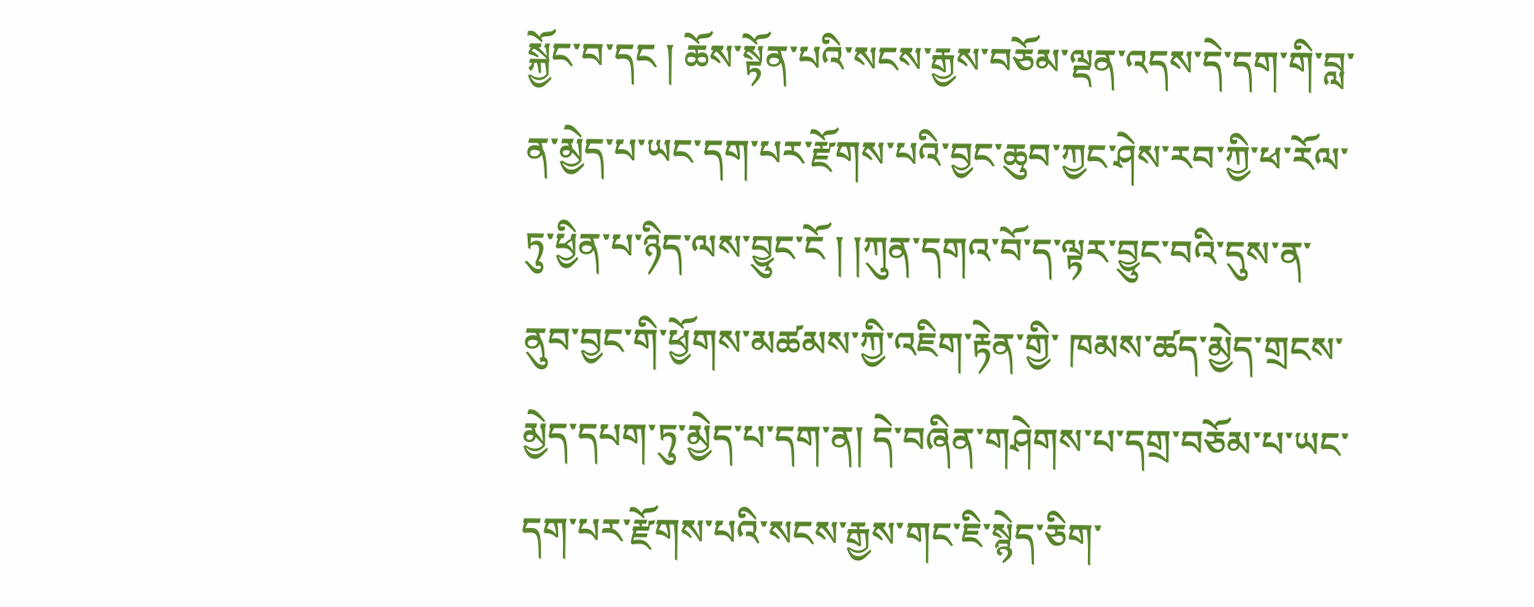སྐྱོང་བ་དང ། ཆོས་སྟོན་པའི་སངས་རྒྱས་བཅོམ་ལྡན་འདས་དེ་དག་གི་བླ་ན་མྱེད་པ་ཡང་དག་པར་རྫོགས་པའི་བྱང་ཆུབ་ཀྱང་ཤེས་རབ་ཀྱི་ཕ་རོལ་ཏུ་ཕྱིན་པ་ཉིད་ལས་བྱུང་ངོ ། །ཀུན་དགའ་བོ་ད་ལྟར་བྱུང་བའི་དུས་ན་ནུབ་བྱང་གི་ཕྱོགས་མཚམས་ཀྱི་འཇིག་རྟེན་གྱི་ ཁམས་ཚད་མྱེད་གྲངས་མྱེད་དཔག་ཏུ་མྱེད་པ་དག་ན། དེ་བཞིན་གཤེགས་པ་དགྲ་བཅོམ་པ་ཡང་དག་པར་རྫོགས་པའི་སངས་རྒྱས་གང་ཇི་སྙེད་ཅིག་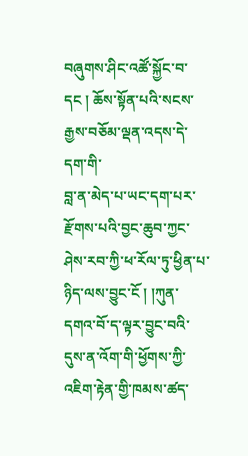བཞུགས་ཤིང་འཚོ་སྐྱོང་བ་དང ། ཆོས་སྟོན་པའི་སངས་རྒྱས་བཅོམ་ལྡན་འདས་དེ་དག་གི་
བླ་ན་མེད་པ་ཡང་དག་པར་རྫོགས་པའི་བྱང་ཆུབ་ཀྱང་ཤེས་རབ་ཀྱི་ཕ་རོལ་ཏུ་ཕྱིན་པ་ཉིད་ལས་བྱུང་ངོ ། །ཀུན་དགའ་བོ་ད་ལྟར་བྱུང་བའི་དུས་ན་འོག་གི་ཕྱོགས་ཀྱི་འཇིག་རྟེན་གྱི་ཁམས་ཚད་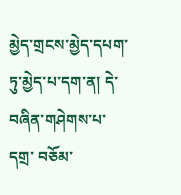མྱེད་གྲངས་མྱེད་དཔག་ཏུ་མྱེད་པ་དག་ན། དེ་བཞིན་གཤེགས་པ་དགྲ་ བཅོམ་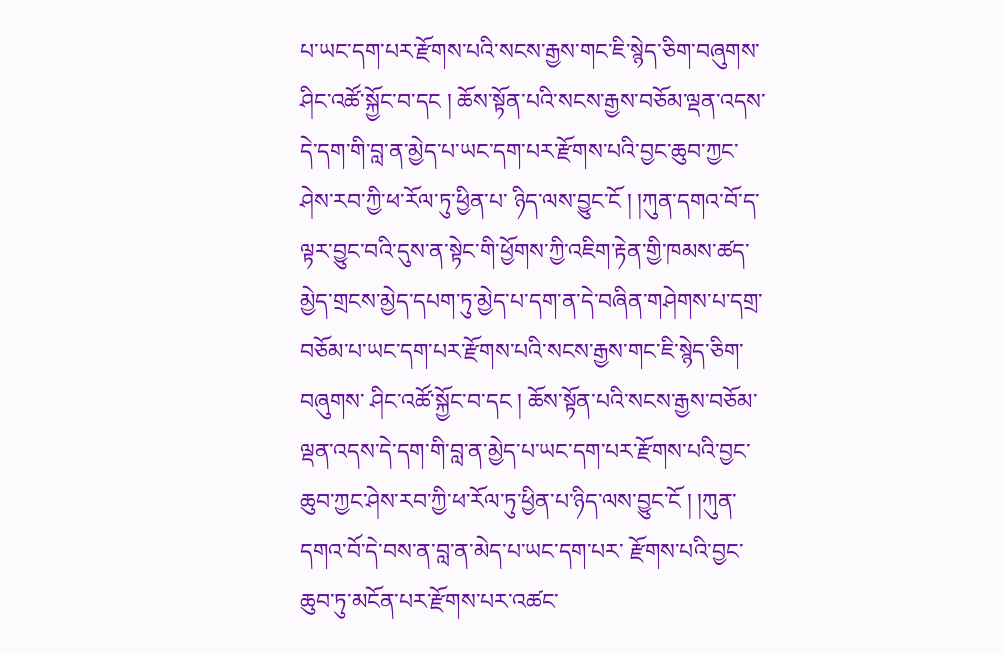པ་ཡང་དག་པར་རྫོགས་པའི་སངས་རྒྱས་གང་ཇི་སྙེད་ཅིག་བཞུགས་ཤིང་འཚོ་སྐྱོང་བ་དང ། ཆོས་སྟོན་པའི་སངས་རྒྱས་བཅོམ་ལྡན་འདས་དེ་དག་གི་བླ་ན་མྱེད་པ་ཡང་དག་པར་རྫོགས་པའི་བྱང་ཆུབ་ཀྱང་ཤེས་རབ་ཀྱི་ཕ་རོལ་ཏུ་ཕྱིན་པ་ ཉིད་ལས་བྱུང་ངོ ། །ཀུན་དགའ་བོ་ད་ལྟར་བྱུང་བའི་དུས་ན་སྟེང་གི་ཕྱོགས་ཀྱི་འཇིག་རྟེན་གྱི་ཁམས་ཚད་མྱེད་གྲངས་མྱེད་དཔག་ཏུ་མྱེད་པ་དག་ན་དེ་བཞིན་གཤེགས་པ་དགྲ་བཅོམ་པ་ཡང་དག་པར་རྫོགས་པའི་སངས་རྒྱས་གང་ཇི་སྙེད་ཅིག་བཞུགས་ ཤིང་འཚོ་སྐྱོང་བ་དང ། ཆོས་སྟོན་པའི་སངས་རྒྱས་བཅོམ་ལྡན་འདས་དེ་དག་གི་བླ་ན་མྱེད་པ་ཡང་དག་པར་རྫོགས་པའི་བྱང་ཆུབ་ཀྱང་ཤེས་རབ་ཀྱི་ཕ་རོལ་ཏུ་ཕྱིན་པ་ཉིད་ལས་བྱུང་ངོ ། །ཀུན་དགའ་བོ་དེ་བས་ན་བླ་ན་མེད་པ་ཡང་དག་པར་ རྫོགས་པའི་བྱང་ཆུབ་ཏུ་མངོན་པར་རྫོགས་པར་འཚང་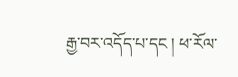རྒྱ་བར་འདོད་པ་དང ། ཕ་རོལ་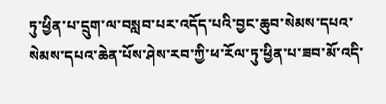ཏུ་ཕྱིན་པ་དྲུག་ལ་བསླབ་པར་འདོད་པའི་བྱང་ཆུབ་སེམས་དཔའ་སེམས་དཔའ་ཆེན་པོས་ཤེས་རབ་ཀྱི་ཕ་རོལ་ཏུ་ཕྱིན་པ་ཟབ་མོ་འདི་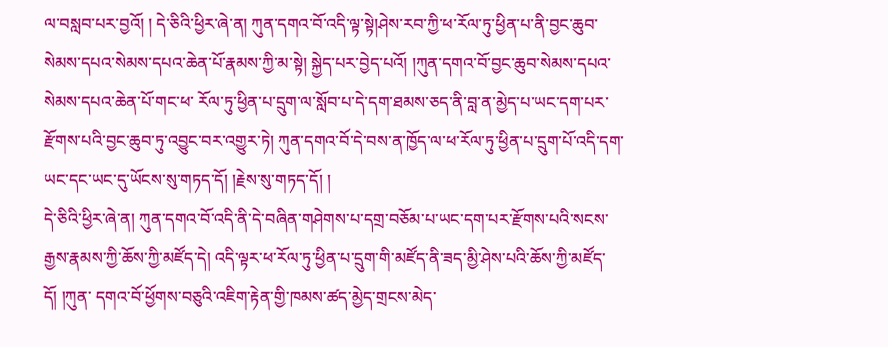ལ་བསླབ་པར་བྱའོ། ། དེ་ཅིའི་ཕྱིར་ཞེ་ན། ཀུན་དགའ་བོ་འདི་ལྟ་སྟེ།ཤེས་རབ་ཀྱི་ཕ་རོལ་ཏུ་ཕྱིན་པ་ནི་བྱང་ཆུབ་སེམས་དཔའ་སེམས་དཔའ་ཆེན་པོ་རྣམས་ཀྱི་མ་སྟེ། སྐྱེད་པར་བྱེད་པའོ། །ཀུན་དགའ་བོ་བྱང་ཆུབ་སེམས་དཔའ་སེམས་དཔའ་ཆེན་པོ་གང་ཕ་ རོལ་ཏུ་ཕྱིན་པ་དྲུག་ལ་སློབ་པ་དེ་དག་ཐམས་ཅད་ནི་བླ་ན་མྱེད་པ་ཡང་དག་པར་རྫོགས་པའི་བྱང་ཆུབ་ཏུ་འབྱུང་བར་འགྱུར་ཏེ། ཀུན་དགའ་བོ་དེ་བས་ན་ཁྱོད་ལ་ཕ་རོལ་ཏུ་ཕྱིན་པ་དྲུག་པོ་འདི་དག་ཡང་དང་ཡང་དུ་ཡོངས་སུ་གཏད་དོ། །རྗེས་སུ་གཏད་དོ། །
དེ་ཅིའི་ཕྱིར་ཞེ་ན། ཀུན་དགའ་བོ་འདི་ནི་དེ་བཞིན་གཤེགས་པ་དགྲ་བཅོམ་པ་ཡང་དག་པར་རྫོགས་པའི་སངས་རྒྱས་རྣམས་ཀྱི་ཆོས་ཀྱི་མཛོད་དེ། འདི་ལྟར་ཕ་རོལ་ཏུ་ཕྱིན་པ་དྲུག་གི་མཛོད་ནི་ཟད་མྱི་ཤེས་པའི་ཆོས་ཀྱི་མཛོད་དོ། །ཀུན་ དགའ་བོ་ཕྱོགས་བཅུའི་འཇིག་རྟེན་གྱི་ཁམས་ཚད་མྱེད་གྲངས་མེད་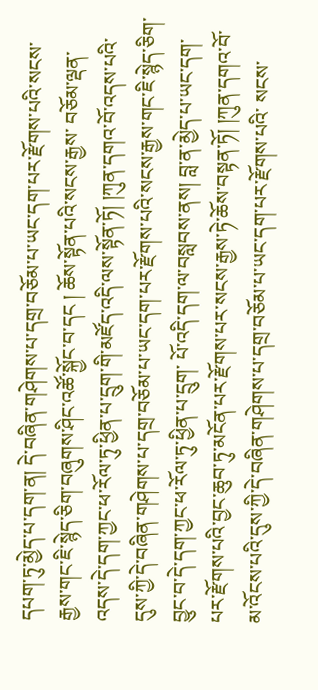དཔག་ཏུ་མྱེད་པ་དག་ན། དེ་བཞིན་གཤེགས་པ་དགྲ་བཅོམ་པ་ཡང་དག་པར་རྫོགས་པའི་སངས་རྒྱས་གང་ཇི་སྙེད་ཅིག་བཞུགས་ཤིང་འཚོ་སྐྱོང་བ་དང ། ཆོས་སྟོན་པའི་སངས་རྒྱས་ བཅོམ་ལྡན་འདས་དེ་དག་ཀྱང་ཕ་རོལ་ཏུ་ཕྱིན་པ་དྲུག་གི་མཛོད་འདི་ལས་སྟོན་ཏོ། །ཀུན་དགའ་བོ་འདས་པའི་དུས་ཀྱི་དེ་བཞིན་གཤེགས་པ་དགྲ་བཅོམ་པ་ཡང་དག་པར་རྫོགས་པའི་སངས་རྒྱས་གང་ཇི་སྙེད་ཅིག་བྱུང་བ་དེ་དག་ཀྱང་ཕ་རོལ་ཏུ་ཕྱིན་པ་དྲུག་ པོ་འདི་དག་ལ་བསླབས་ནས། བླ་ན་མྱེད་པ་ཡང་དག་པར་རྫོགས་པའི་བྱང་ཆུབ་ཏུ་མངོན་པར་རྫོགས་པར་སངས་རྒྱས་ཏེ་ཆོས་བསྟན་ཏོ། །ཀུན་དགའ་བོ་མ་འོངས་པའི་དུས་ཀྱི་དེ་བཞིན་གཤེགས་པ་དགྲ་བཅོམ་པ་ཡང་དག་པར་རྫོགས་པའི་ སངས་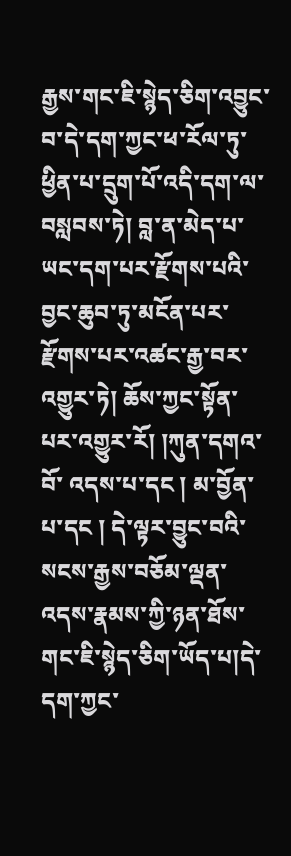རྒྱས་གང་ཇི་སྙེད་ཅིག་འབྱུང་བ་དེ་དག་ཀྱང་ཕ་རོལ་ཏུ་ཕྱིན་པ་དྲུག་པོ་འདི་དག་ལ་བསླབས་ཏེ། བླ་ན་མེད་པ་ཡང་དག་པར་རྫོགས་པའི་བྱང་ཆུབ་ཏུ་མངོན་པར་རྫོགས་པར་འཚང་རྒྱ་བར་འགྱུར་ཏེ། ཆོས་ཀྱང་སྟོན་པར་འགྱུར་རོ། །ཀུན་དགའ་བོ་ འདས་པ་དང ། མ་བྱོན་པ་དང ། དེ་ལྟར་བྱུང་བའི་སངས་རྒྱས་བཅོམ་ལྡན་འདས་རྣམས་ཀྱི་ཉན་ཐོས་གང་ཇི་སྙེད་ཅིག་ཡོད་པ།དེ་དག་ཀྱང་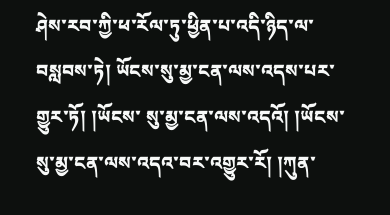ཤེས་རབ་ཀྱི་ཕ་རོལ་ཏུ་ཕྱིན་པ་འདི་ཉིད་ལ་བསླབས་ཏེ། ཡོངས་སུ་མྱ་ངན་ལས་འདས་པར་གྱུར་ཏོ། །ཡོངས་ སུ་མྱ་ངན་ལས་འདའོ། །ཡོངས་སུ་མྱ་ངན་ལས་འདའ་བར་འགྱུར་རོ། །ཀུན་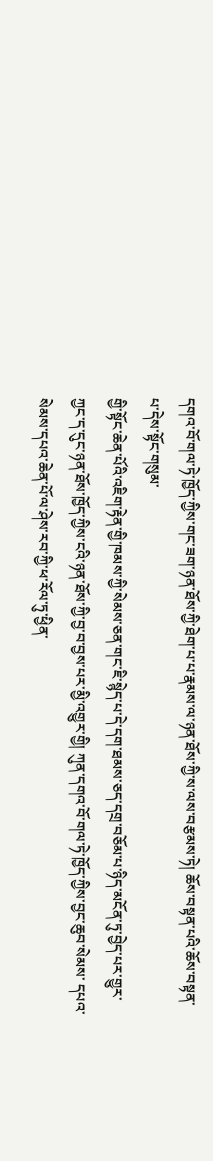དགའ་བོ་གལ་ཏེ་ཁྱོད་ཀྱིས་གང་ཟག་ཉན་ཐོས་ཀྱི་ཐེག་པ་པ་རྣམས་ལ་ཉན་ཐོས་ཀྱི་ས་ལས་བརྩམས་ཏེ། ཆོས་བསྟན་པའི་ཆོས་བསྟན་པ་དེས་སྟོང་གསུམ་
གྱི་སྟོང་ཆེན་པོའི་འཇིག་རྟེན་གྱི་ཁམས་ཀྱི་སེམས་ཅན་གང་ཇི་སྙེད་པ་དེ་དག་ཐམས་ཅད་དགྲ་བཅོམ་པ་ཉིད་མངོན་ཏུ་བྱེད་པར་གྱུར་ཀྱང་ད་དུང་ཉན་ཐོས་ཁྱོད་ཀྱིས་ངའི་ཉན་ཐོས་ཀྱི་བྱ་བ་བྱས་པར་མྱི་འགྱུར་གྱི། ཀུན་དགའ་བོ་གལ་ཏེ་ཁྱོད་ཀྱིས་བྱང་ཆུབ་སེམས་ དཔའ་སེམས་དཔའ་ཆེན་པོ་ལ་ཤེས་རབ་ཀྱི་ཕ་རོལ་ཏུ་ཕྱིན་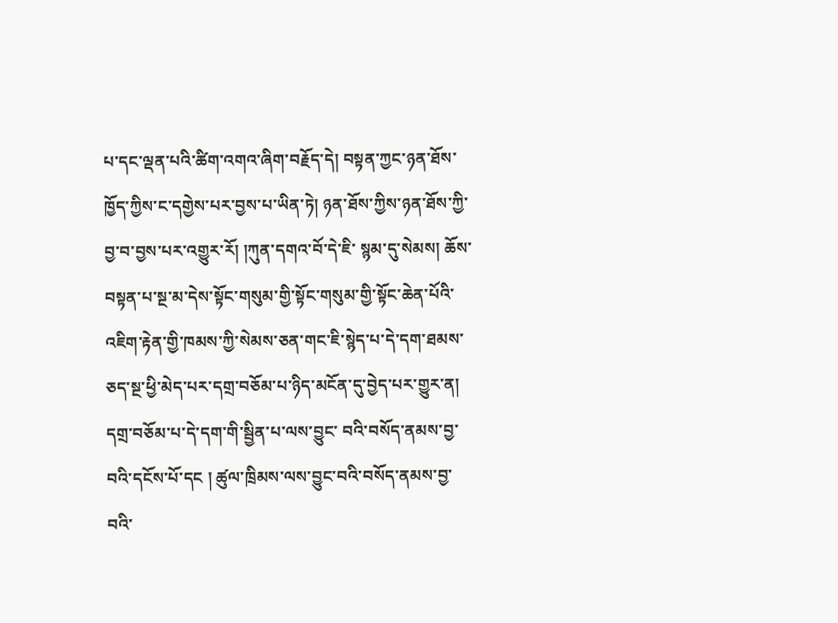པ་དང་ལྡན་པའི་ཚིག་འགའ་ཞིག་བརྗོད་དེ། བསྟན་ཀྱང་ཉན་ཐོས་ཁྱོད་ཀྱིས་ང་དགྱེས་པར་བྱས་པ་ཡིན་ཏེ། ཉན་ཐོས་ཀྱིས་ཉན་ཐོས་ཀྱི་བྱ་བ་བྱས་པར་འགྱུར་རོ། །ཀུན་དགའ་བོ་དེ་ཇི་ སྙམ་དུ་སེམས། ཆོས་བསྟན་པ་སྔ་མ་དེས་སྟོང་གསུམ་གྱི་སྟོང་གསུམ་གྱི་སྟོང་ཆེན་པོའི་འཇིག་རྟེན་གྱི་ཁམས་ཀྱི་སེམས་ཅན་གང་ཇི་སྙེད་པ་དེ་དག་ཐམས་ཅད་སྔ་ཕྱི་མེད་པར་དགྲ་བཅོམ་པ་ཉིད་མངོན་དུ་བྱེད་པར་གྱུར་ན། དགྲ་བཅོམ་པ་དེ་དག་གི་སྦྱིན་པ་ལས་བྱུང་ བའི་བསོད་ནམས་བྱ་བའི་དངོས་པོ་དང ། ཚུལ་ཁྲིམས་ལས་བྱུང་བའི་བསོད་ནམས་བྱ་བའི་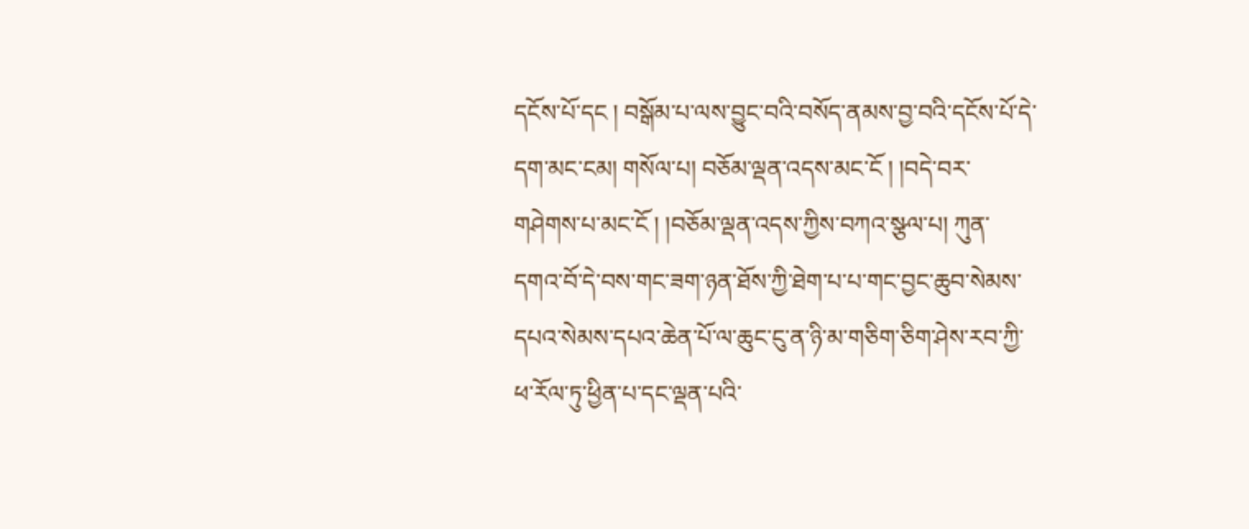དངོས་པོ་དང ། བསྒོམ་པ་ལས་བྱུང་བའི་བསོད་ནམས་བྱ་བའི་དངོས་པོ་དེ་དག་མང་ངམ། གསོལ་པ། བཅོམ་ལྡན་འདས་མང་ངོ ། །བདེ་བར་ གཤེགས་པ་མང་ངོ ། །བཅོམ་ལྡན་འདས་ཀྱིས་བཀའ་སྩལ་པ། ཀུན་དགའ་བོ་དེ་བས་གང་ཟག་ཉན་ཐོས་ཀྱི་ཐེག་པ་པ་གང་བྱང་ཆུབ་སེམས་དཔའ་སེམས་དཔའ་ཆེན་པོ་ལ་ཆུང་ངུ་ན་ཉི་མ་གཅིག་ཅིག་ཤེས་རབ་ཀྱི་ཕ་རོལ་ཏུ་ཕྱིན་པ་དང་ལྡན་པའི་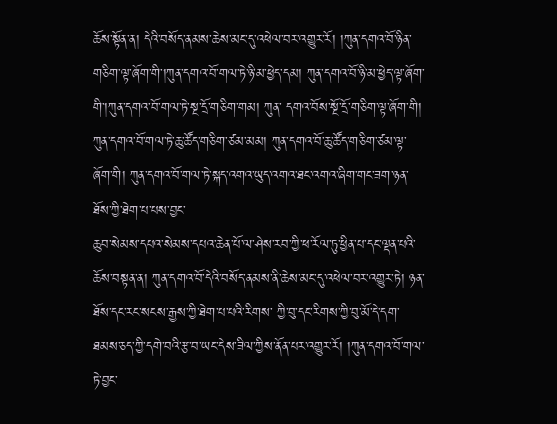ཆོས་སྟོན་ན། དེའི་བསོད་ནམས་ཆེས་མང་དུ་འཕེལ་བར་འགྱུར་རོ། །ཀུན་དགའ་བོ་ཉིན་གཅིག་ལྟ་ཞོག་གི་།ཀུན་དགའ་བོ་གལ་ཏེ་ཉི་མ་ཕྱེད་དམ། ཀུན་དགའ་བོ་ཉི་མ་ཕྱེད་ལྟ་ཞོག་གི་།ཀུན་དགའ་བོ་གལ་ཏེ་སྔ་དྲོ་གཅིག་གམ། ཀུན་ དགའ་བོས་སྔོ་དྲོ་གཅིག་ལྟ་ཞོག་གི། ཀུན་དགའ་བོ་གལ་ཏེ་ཆུ་ཚོད་གཅིག་ཙམ་མམ། ཀུན་དགའ་བོ་ཆུ་ཚོད་གཅིག་ཙམ་ལྟ་ཞོག་གི། ཀུན་དགའ་བོ་གལ་ཏེ་སྐད་འགའ་ཡུད་འགའ་ཐང་འགའ་ཞིག་གང་ཟག་ཉན་ཐོས་ཀྱི་ཐེག་པ་པས་བྱང་
ཆུབ་སེམས་དཔའ་སེམས་དཔའ་ཆེན་པོ་ལ་ཤེས་རབ་ཀྱི་ཕ་རོལ་ཏུ་ཕྱིན་པ་དང་ལྡན་པའི་ཆོས་བསྟན་ན། ཀུན་དགའ་བོ་དེའི་བསོད་ནམས་ནི་ཆེས་མང་དུ་འཕེལ་བར་འགྱུར་ཏེ། ཉན་ཐོས་དང་རང་སངས་རྒྱས་ཀྱི་ཐེག་པ་པའི་རིགས་ ཀྱི་བུ་དང་རིགས་ཀྱི་བུ་མོ་དེ་དག་ཐམས་ཅད་ཀྱི་དགེ་བའི་རྩ་བ་ཡང་དེས་ཟིལ་ཀྱིས་ནོན་པར་འགྱུར་རོ། །ཀུན་དགའ་བོ་གལ་ཏེ་བྱང་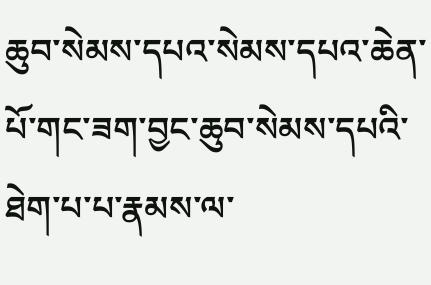ཆུབ་སེམས་དཔའ་སེམས་དཔའ་ཆེན་པོ་གང་ཟག་བྱང་ཆུབ་སེམས་དཔའི་ཐེག་པ་པ་རྣམས་ལ་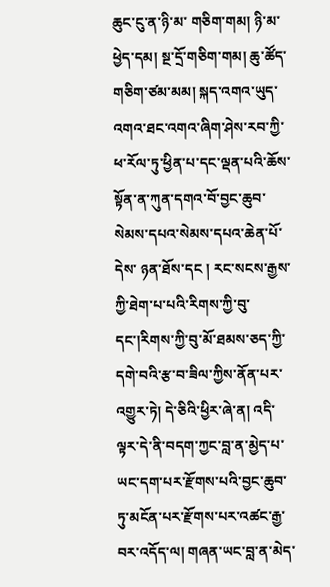ཆུང་ངུ་ན་ཉི་མ་ གཅིག་གམ། ཉི་མ་ཕྱེད་དམ། སྔ་དྲོ་གཅིག་གམ། ཆུ་ཚོད་གཅིག་ཙམ་མམ། སྐད་འགའ་ཡུད་འགའ་ཐང་འགའ་ཞིག་ཤེས་རབ་ཀྱི་ཕ་རོལ་ཏུ་ཕྱིན་པ་དང་ལྡན་པའི་ཆོས་སྟོན་ན་ཀུན་དགའ་བོ་བྱང་ཆུབ་སེམས་དཔའ་སེམས་དཔའ་ཆེན་པོ་དེས་ ཉན་ཐོས་དང ། རང་སངས་རྒྱས་ཀྱི་ཐེག་པ་པའི་རིགས་ཀྱི་བུ་དང་།རིགས་ཀྱི་བུ་མོ་ཐམས་ཅད་ཀྱི་དགེ་བའི་རྩ་བ་ཟིལ་ཀྱིས་ནོན་པར་འགྱུར་ཏེ། དེ་ཅིའི་ཕྱིར་ཞེ་ན། འདི་ལྟར་དེ་ནི་བདག་ཀྱང་བླ་ན་མྱེད་པ་ཡང་དག་པར་རྫོགས་པའི་བྱང་ཆུབ་ ཏུ་མངོན་པར་རྫོགས་པར་འཚང་རྒྱ་བར་འདོད་ལ། གཞན་ཡང་བླ་ན་མེད་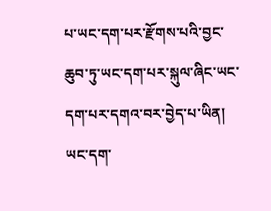པ་ཡང་དག་པར་རྫོགས་པའི་བྱང་ཆུབ་ཏུ་ཡང་དག་པར་སྐུལ་ཞིང་ཡང་དག་པར་དགའ་བར་བྱེད་པ་ཡིན། ཡང་དག་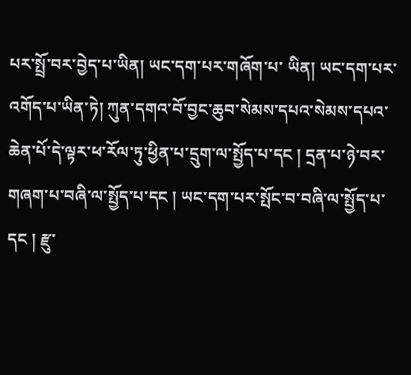པར་སྤྲོ་བར་བྱེད་པ་ཡིན། ཡང་དག་པར་གཞོག་པ་ ཡིན། ཡང་དག་པར་འགོད་པ་ཡིན་ཏེ། ཀུན་དགའ་བོ་བྱང་ཆུབ་སེམས་དཔའ་སེམས་དཔའ་ཆེན་པོ་དེ་ལྟར་ཕ་རོལ་ཏུ་ཕྱིན་པ་དྲུག་ལ་སྤྱོད་པ་དང ། དྲན་པ་ཉེ་བར་གཞག་པ་བཞི་ལ་སྤྱོད་པ་དང ། ཡང་དག་པར་སྤོང་བ་བཞི་ལ་སྤྱོད་པ་དང ། རྫུ་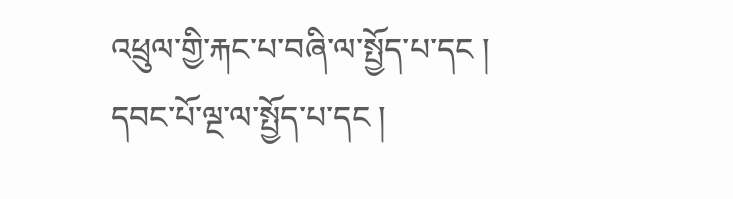འཕྲུལ་གྱི་རྐང་པ་བཞི་ལ་སྤྱོད་པ་དང ། དབང་པོ་ལྔ་ལ་སྤྱོད་པ་དང །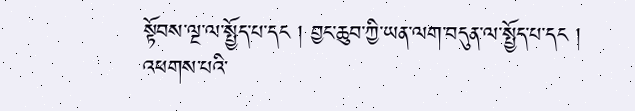སྟོབས་ལྔ་ལ་སྤྱོད་པ་དང ། བྱང་ཆུབ་ཀྱི་ཡན་ལག་བདུན་ལ་སྤྱོད་པ་དང ། འཕགས་པའི་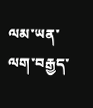ལམ་ཡན་ལག་བརྒྱད་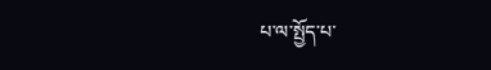པ་ལ་སྤྱོད་པ་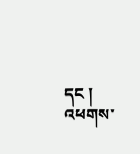དང ། འཕགས་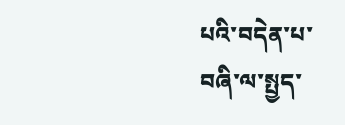པའི་བདེན་པ་བཞི་ལ་སྤྱད་